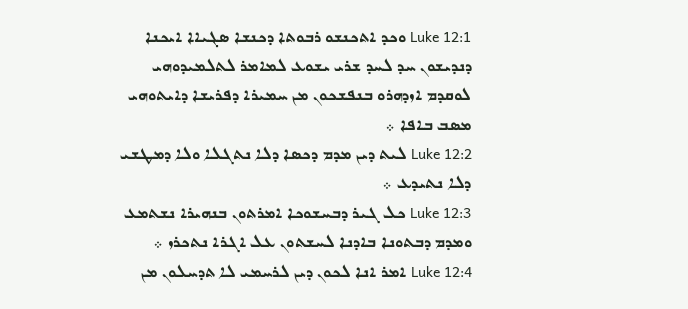Luke 12:1 ܘܟܕ ܐܬܟܢܫܘ ܪܒܘܬܐ ܕܟܢܫܐ ܤܓܝܐܐ ܐܝܟܢܐ ܕܢܕܝܫܘܢ ܚܕ ܠܚܕ ܫܪܝ ܝܫܘܥ ܠܡܐܡܪ ܠܬܠܡܝܕܘܗܝ ܠܘܩܕܡ ܐܙܕܗܪܘ ܒܢܦܫܟܘܢ ܡܢ ܚܡܝܪܐ ܕܦܪܝܫܐ ܕܐܝܬܘܗܝ ܡܤܒ ܒܐܦܐ ܀
Luke 12:2 ܠܝܬ ܕܝܢ ܡܕܡ ܕܟܤܐ ܕܠܐ ܢܬܓܠܐ ܘܠܐ ܕܡܛܫܝ ܕܠܐ ܢܬܝܕܥ ܀
Luke 12:3 ܟܠ ܓܝܪ ܕܒܚܫܘܟܐ ܐܡܪܬܘܢ ܒܢܗܝܪܐ ܢܫܬܡܥ ܘܡܕܡ ܕܒܬܘܢܐ ܒܐܕܢܐ ܠܚܫܬܘܢ ܥܠ ܐܓܪܐ ܢܬܟܪܙ ܀
Luke 12:4 ܐܡܪ ܐܢܐ ܠܟܘܢ ܕܝܢ ܠܪܚܡܝ ܠܐ ܬܕܚܠܘܢ ܡܢ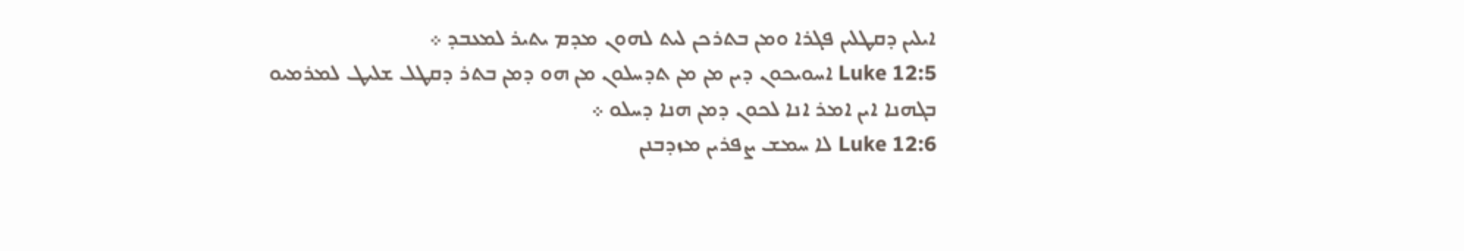ܐܝܠܝܢ ܕܩܛܠܝܢ ܦܓܪܐ ܘܡܢ ܒܬܪܟܢ ܠܝܬ ܠܗܘܢ ܡܕܡ ܝܬܝܪ ܠܡܥܒܕ ܀
Luke 12:5 ܐܚܘܝܟܘܢ ܕܝܢ ܡܢ ܡܢ ܬܕܚܠܘܢ ܡܢ ܗܘ ܕܡܢ ܒܬܪ ܕܩܛܠ ܫܠܝܛ ܠܡܪܡܝܘ ܒܓܗܢܐ ܐܝܢ ܐܡܪ ܐܢܐ ܠܟܘܢ ܕܡܢ ܗܢܐ ܕܚܠܘ ܀
Luke 12:6 ܠܐ ܚܡܫ ܨܦܪܝܢ ܡܙܕܒܢܢ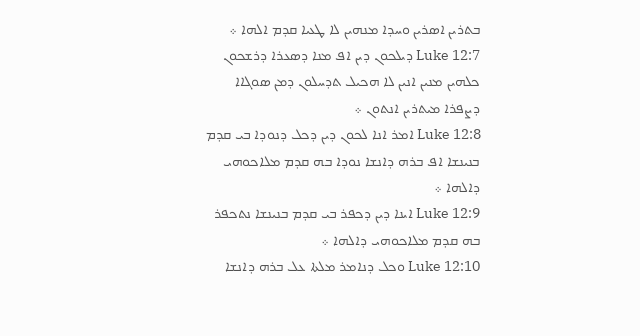ܒܬܪܝܢ ܐܤܪܝܢ ܘܚܕܐ ܡܢܗܝܢ ܠܐ ܛܥܝܐ ܩܕܡ ܐܠܗܐ ܀
Luke 12:7 ܕܝܠܟܘܢ ܕܝܢ ܐܦ ܡܢܐ ܕܤܥܪܐ ܕܪܫܟܘܢ ܟܠܗܝܢ ܡܢܝܢ ܐܢܝܢ ܠܐ ܗܟܝܠ ܬܕܚܠܘܢ ܕܡܢ ܤܘܓܐܐ ܕܨܦܪܐ ܡܝܬܪܝܢ ܐܢܬܘܢ ܀
Luke 12:8 ܐܡܪ ܐܢܐ ܠܟܘܢ ܕܝܢ ܕܟܠ ܕܢܘܕܐ ܒܝ ܩܕܡ ܒܢܝܢܫܐ ܐܦ ܒܪܗ ܕܐܢܫܐ ܢܘܕܐ ܒܗ ܩܕܡ ܡܠܐܟܘܗܝ ܕܐܠܗܐ ܀
Luke 12:9 ܐܝܢܐ ܕܝܢ ܕܟܦܪ ܒܝ ܩܕܡ ܒܢܝܢܫܐ ܢܬܟܦܪ ܒܗ ܩܕܡ ܡܠܐܟܘܗܝ ܕܐܠܗܐ ܀
Luke 12:10 ܘܟܠ ܕܢܐܡܪ ܡܠܬܐ ܥܠ ܒܪܗ ܕܐܢܫܐ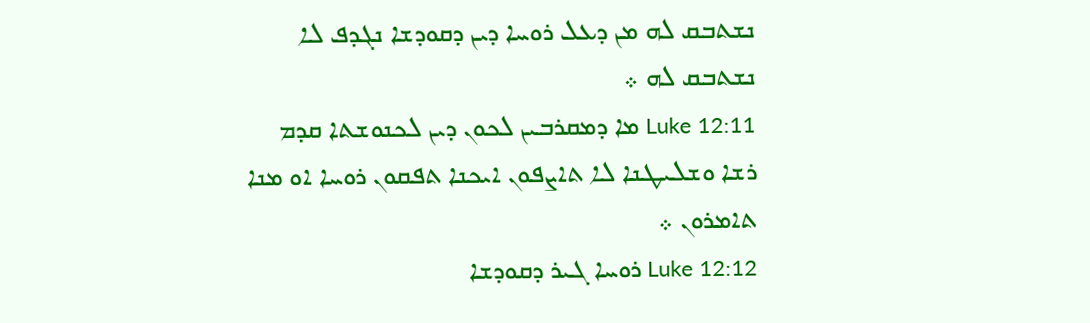ܢܫܬܒܩ ܠܗ ܡܢ ܕܥܠ ܪܘܚܐ ܕܝܢ ܕܩܘܕܫܐ ܢܓܕܦ ܠܐ ܢܫܬܒܩ ܠܗ ܀
Luke 12:11 ܡܐ ܕܡܩܪܒܝܢ ܠܟܘܢ ܕܝܢ ܠܟܢܘܫܬܐ ܩܕܡ ܪܫܐ ܘܫܠܝܛܢܐ ܠܐ ܬܐܨܦܘܢ ܐܝܟܢܐ ܬܦܩܘܢ ܪܘܚܐ ܐܘ ܡܢܐ ܬܐܡܪܘܢ ܀
Luke 12:12 ܪܘܚܐ ܓܝܪ ܕܩܘܕܫܐ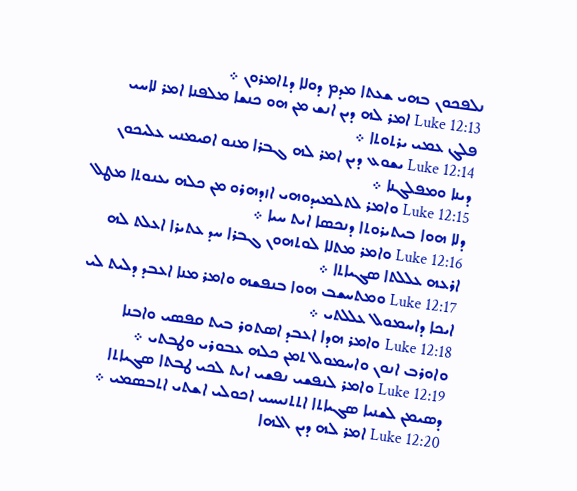ܢܠܦܟܘܢ ܒܗܝ ܫܥܬܐ ܡܕܡ ܕܘܠܐ ܕܬܐܡܪܘܢ ܀
Luke 12:13 ܐܡܪ ܠܗ ܕܝܢ ܐܢܫ ܡܢ ܗܘ ܟܢܫܐ ܡܠܦܢܐ ܐܡܪ ܠܐܚܝ ܦܠܓ ܥܡܝ ܝܪܬܘܬܐ ܀
Luke 12:14 ܝܫܘܥ ܕܝܢ ܐܡܪ ܠܗ ܓܒܪܐ ܡܢܘ ܐܩܝܡܢܝ ܥܠܝܟܘܢ ܕܝܢܐ ܘܡܦܠܓܢܐ ܀
Luke 12:15 ܘܐܡܪ ܠܬܠܡܝܕܘܗܝ ܐܙܕܗܪܘ ܡܢ ܟܠܗ ܝܥܢܘܬܐ ܡܛܠ ܕܠܐ ܗܘܐ ܒܝܬܝܪܘܬܐ ܕܢܟܤܐ ܐܝܬ ܚܝܐ ܀
Luke 12:16 ܘܐܡܪ ܡܬܠܐ ܠܘܬܗܘܢ ܓܒܪܐ ܚܕ ܥܬܝܪܐ ܐܥܠܬ ܠܗ ܐܪܥܗ ܥܠܠܬܐ ܤܓܝܐܬܐ ܀
Luke 12:17 ܘܡܬܚܫܒ ܗܘܐ ܒܢܦܫܗ ܘܐܡܪ ܡܢܐ ܐܥܒܕ ܕܠܝܬ ܠܝ ܐܝܟܐ ܕܐܚܡܘܠ ܥܠܠܬܝ ܀
Luke 12:18 ܘܐܡܪ ܗܕܐ ܐܥܒܕ ܐܤܬܘܪ ܒܝܬ ܩܦܤܝ ܘܐܒܢܐ ܘܐܘܪܒ ܐܢܘܢ ܘܐܚܡܘܠ ܬܡܢ ܟܠܗ ܥܒܘܪܝ ܘܛܒܬܝ ܀
Luke 12:19 ܘܐܡܪ ܠܢܦܫܝ ܢܦܫܝ ܐܝܬ ܠܟܝ ܛܒܬܐ ܤܓܝܐܬܐ ܕܤܝܡܢ ܠܫܢܝܐ ܤܓܝܐܬܐ ܐܬܬܢܝܚܝ ܐܟܘܠܝ ܐܫܬܝ ܐܬܒܤܡܝ ܀
Luke 12:20 ܐܡܪ ܠܗ ܕܝܢ ܐܠܗܐ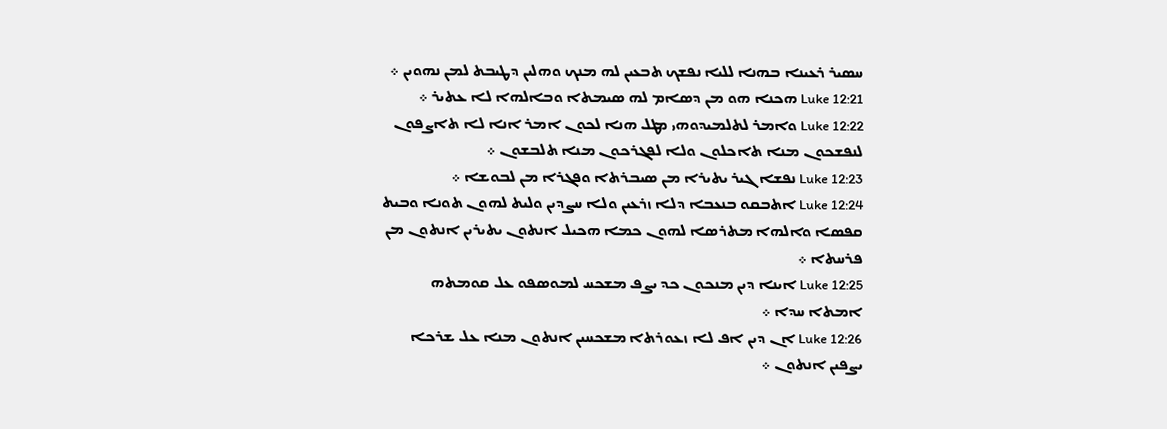ܚܤܝܪ ܪܥܝܢܐ ܒܗܢܐ ܠܠܝܐ ܢܦܫܟ ܬܒܥܝܢ ܠܗ ܡܢܟ ܘܗܠܝܢ ܕܛܝܒܬ ܠܡܢ ܢܗܘܝܢ ܀
Luke 12:21 ܗܟܢܐ ܗܘ ܡܢ ܕܤܐܡ ܠܗ ܤܝܡܬܐ ܘܒܐܠܗܐ ܠܐ ܥܬܝܪ ܀
Luke 12:22 ܘܐܡܪ ܠܬܠܡܝܕܘܗܝ ܡܛܠ ܗܢܐ ܠܟܘܢ ܐܡܪ ܐܢܐ ܠܐ ܬܐܨܦܘܢ ܠܢܦܫܟܘܢ ܡܢܐ ܬܐܟܠܘܢ ܘܠܐ ܠܦܓܪܟܘܢ ܡܢܐ ܬܠܒܫܘܢ ܀
Luke 12:23 ܢܦܫܐ ܓܝܪ ܝܬܝܪܐ ܡܢ ܤܝܒܪܬܐ ܘܦܓܪܐ ܡܢ ܠܒܘܫܐ ܀
Luke 12:24 ܐܬܒܩܘ ܒܢܥܒܐ ܕܠܐ ܙܪܥܝܢ ܘܠܐ ܚܨܕܝܢ ܘܠܝܬ ܠܗܘܢ ܬܘܢܐ ܘܒܝܬ ܩܦܤܐ ܘܐܠܗܐ ܡܬܪܤܐ ܠܗܘܢ ܟܡܐ ܗܟܝܠ ܐܢܬܘܢ ܝܬܝܪܝܢ ܐܢܬܘܢ ܡܢ ܦܪܚܬܐ ܀
Luke 12:25 ܐܝܢܐ ܕܝܢ ܡܢܟܘܢ ܟܕ ܝܨܦ ܡܫܟܚ ܠܡܘܤܦܘ ܥܠ ܩܘܡܬܗ ܐܡܬܐ ܚܕܐ ܀
Luke 12:26 ܐܢ ܕܝܢ ܐܦ ܠܐ ܙܥܘܪܬܐ ܡܫܟܚܝܢ ܐܢܬܘܢ ܡܢܐ ܥܠ ܫܪܟܐ ܝܨܦܝܢ ܐܢܬܘܢ ܀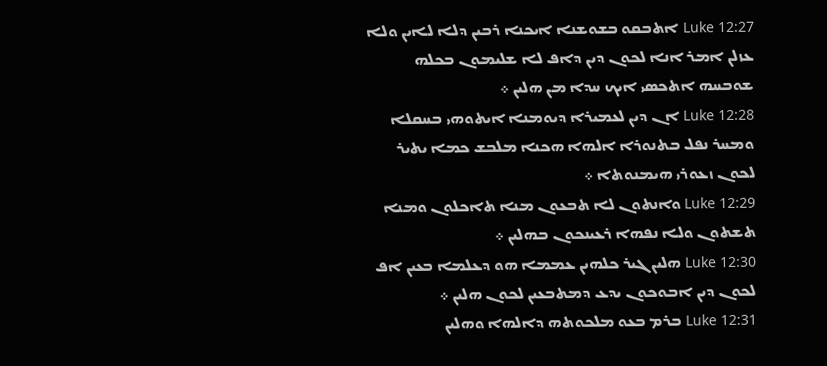Luke 12:27 ܐܬܒܩܘ ܒܫܘܫܢܐ ܐܝܟܢܐ ܪܒܝܢ ܕܠܐ ܠܐܝܢ ܘܠܐ ܥܙܠܢ ܐܡܪ ܐܢܐ ܠܟܘܢ ܕܝܢ ܕܐܦ ܠܐ ܫܠܝܡܘܢ ܒܟܠܗ ܫܘܒܚܗ ܐܬܟܤܝ ܐܝܟ ܚܕܐ ܡܢ ܗܠܝܢ ܀
Luke 12:28 ܐܢ ܕܝܢ ܠܥܡܝܪܐ ܕܝܘܡܢܐ ܐܝܬܘܗܝ ܒܚܩܠܐ ܘܡܚܪ ܢܦܠ ܒܬܢܘܪܐ ܐܠܗܐ ܗܟܢܐ ܡܠܒܫ ܟܡܐ ܝܬܝܪ ܠܟܘܢ ܙܥܘܪܝ ܗܝܡܢܘܬܐ ܀
Luke 12:29 ܘܐܢܬܘܢ ܠܐ ܬܒܥܘܢ ܡܢܐ ܬܐܟܠܘܢ ܘܡܢܐ ܬܫܬܘܢ ܘܠܐ ܢܦܗܐ ܪܥܝܢܟܘܢ ܒܗܠܝܢ ܀
Luke 12:30 ܗܠܝܢ ܓܝܪ ܟܠܗܝܢ ܥܡܡܐ ܗܘ ܕܥܠܡܐ ܒܥܝܢ ܐܦ ܠܟܘܢ ܕܝܢ ܐܒܘܟܘܢ ܝܕܥ ܕܡܬܒܥܝܢ ܠܟܘܢ ܗܠܝܢ ܀
Luke 12:31 ܒܪܡ ܒܥܘ ܡܠܟܘܬܗ ܕܐܠܗܐ ܘܗܠܝܢ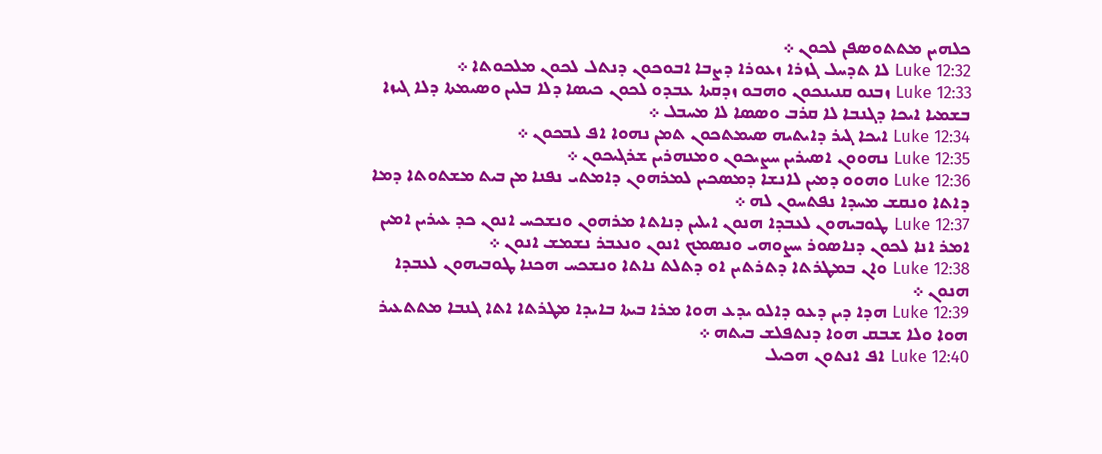ܟܠܗܝܢ ܡܬܬܘܤܦܢ ܠܟܘܢ ܀
Luke 12:32 ܠܐ ܬܕܚܠ ܓܙܪܐ ܙܥܘܪܐ ܕܨܒܐ ܐܒܘܟܘܢ ܕܢܬܠ ܠܟܘܢ ܡܠܟܘܬܐ ܀
Luke 12:33 ܙܒܢܘ ܩܢܝܢܟܘܢ ܘܗܒܘ ܙܕܩܬܐ ܥܒܕܘ ܠܟܘܢ ܟܝܤܐ ܕܠܐ ܒܠܝܢ ܘܤܝܡܬܐ ܕܠܐ ܓܝܙܐ ܒܫܡܝܐ ܐܝܟܐ ܕܓܢܒܐ ܠܐ ܩܪܒ ܘܤܤܐ ܠܐ ܡܚܒܠ ܀
Luke 12:34 ܐܝܟܐ ܓܝܪ ܕܐܝܬܝܗ ܤܝܡܬܟܘܢ ܬܡܢ ܢܗܘܐ ܐܦ ܠܒܟܘܢ ܀
Luke 12:35 ܢܗܘܘܢ ܐܤܝܪܝܢ ܚܨܝܟܘܢ ܘܡܢܗܪܝܢ ܫܪܓܝܟܘܢ ܀
Luke 12:36 ܘܗܘܘ ܕܡܝܢ ܠܐܢܫܐ ܕܡܤܟܝܢ ܠܡܪܗܘܢ ܕܐܡܬܝ ܢܦܢܐ ܡܢ ܒܝܬ ܡܫܬܘܬܐ ܕܡܐ ܕܐܬܐ ܘܢܩܫ ܡܚܕܐ ܢܦܬܚܘܢ ܠܗ ܀
Luke 12:37 ܛܘܒܝܗܘܢ ܠܥܒܕܐ ܗܢܘܢ ܐܝܠܝܢ ܕܢܐܬܐ ܡܪܗܘܢ ܘܢܫܟܚ ܐܢܘܢ ܟܕ ܥܝܪܝܢ ܐܡܝܢ ܐܡܪ ܐܢܐ ܠܟܘܢ ܕܢܐܤܘܪ ܚܨܘܗܝ ܘܢܤܡܟ ܐܢܘܢ ܘܢܥܒܪ ܢܫܡܫ ܐܢܘܢ ܀
Luke 12:38 ܘܐܢ ܒܡܛܪܬܐ ܕܬܪܬܝܢ ܐܘ ܕܬܠܬ ܢܐܬܐ ܘܢܫܟܚ ܗܟܢܐ ܛܘܒܝܗܘܢ ܠܥܒܕܐ ܗܢܘܢ ܀
Luke 12:39 ܗܕܐ ܕܝܢ ܕܥܘ ܕܐܠܘ ܝܕܥ ܗܘܐ ܡܪܐ ܒܝܬܐ ܒܐܝܕܐ ܡܛܪܬܐ ܐܬܐ ܓܢܒܐ ܡܬܬܥܝܪ ܗܘܐ ܘܠܐ ܫܒܩ ܗܘܐ ܕܢܬܦܠܫ ܒܝܬܗ ܀
Luke 12:40 ܐܦ ܐܢܬܘܢ ܗܟܝܠ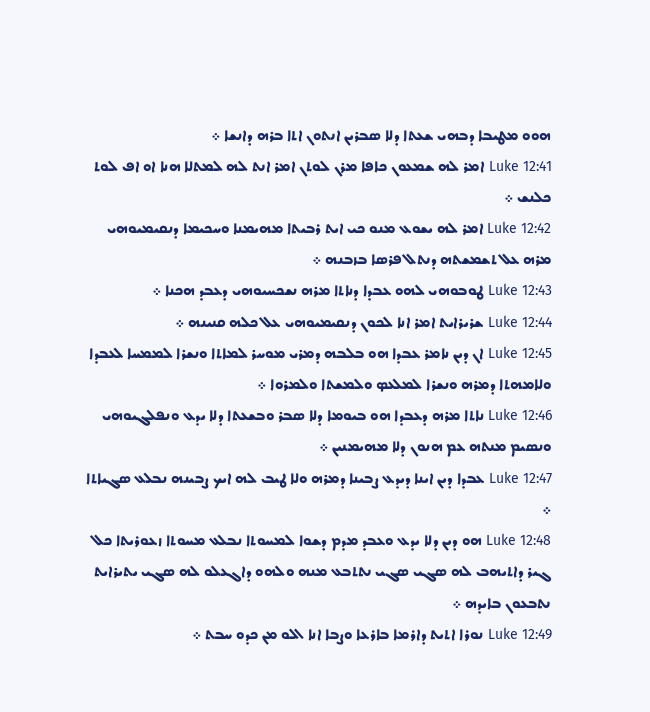ܗܘܘ ܡܛܝܒܐ ܕܒܗܝ ܫܥܬܐ ܕܠܐ ܤܒܪܝܢ ܐܢܬܘܢ ܐܬܐ ܒܪܗ ܕܐܢܫܐ ܀
Luke 12:41 ܐܡܪ ܠܗ ܫܡܥܘܢ ܟܐܦܐ ܡܪܢ ܠܘܬܢ ܐܡܪ ܐܢܬ ܠܗ ܠܡܬܠܐ ܗܢܐ ܐܘ ܐܦ ܠܘܬ ܟܠܢܫ ܀
Luke 12:42 ܐܡܪ ܠܗ ܝܫܘܥ ܡܢܘ ܟܝ ܐܝܬ ܪܒܝܬܐ ܡܗܝܡܢܐ ܘܚܟܝܡܐ ܕܢܩܝܡܝܘܗܝ ܡܪܗ ܥܠ ܬܫܡܫܬܗ ܕܢܬܠ ܦܪܤܐ ܒܙܒܢܗ ܀
Luke 12:43 ܛܘܒܘܗܝ ܠܗܘ ܥܒܕܐ ܕܢܐܬܐ ܡܪܗ ܢܫܟܚܝܘܗܝ ܕܥܒܕ ܗܟܢܐ ܀
Luke 12:44 ܫܪܝܪܐܝܬ ܐܡܪ ܐܢܐ ܠܟܘܢ ܕܢܩܝܡܝܘܗܝ ܥܠ ܟܠܗ ܩܢܝܢܗ ܀
Luke 12:45 ܐܢ ܕܝܢ ܢܐܡܪ ܥܒܕܐ ܗܘ ܒܠܒܗ ܕܡܪܝ ܡܘܚܪ ܠܡܐܬܐ ܘܢܫܪܐ ܠܡܡܚܐ ܠܥܒܕܐ ܘܠܐܡܗܬܐ ܕܡܪܗ ܘܢܫܪܐ ܠܡܠܥܤ ܘܠܡܫܬܐ ܘܠܡܪܘܐ ܀
Luke 12:46 ܢܐܬܐ ܡܪܗ ܕܥܒܕܐ ܗܘ ܒܝܘܡܐ ܕܠܐ ܤܒܪ ܘܒܫܥܬܐ ܕܠܐ ܝܕܥ ܘܢܦܠܓܝܘܗܝ ܘܢܤܝܡ ܡܢܬܗ ܥܡ ܗܢܘܢ ܕܠܐ ܡܗܝܡܢܝܢ ܀
Luke 12:47 ܥܒܕܐ ܕܝܢ ܐܝܢܐ ܕܝܕܥ ܨܒܝܢܐ ܕܡܪܗ ܘܠܐ ܛܝܒ ܠܗ ܐܝܟ ܨܒܝܢܗ ܢܒܠܥ ܤܓܝܐܬܐ ܀
Luke 12:48 ܗܘ ܕܝܢ ܕܠܐ ܝܕܥ ܘܥܒܕ ܡܕܡ ܕܫܘܐ ܠܡܚܘܬܐ ܢܒܠܥ ܡܚܘܬܐ ܙܥܘܪܝܬܐ ܟܠ ܓܝܪ ܕܐܬܝܗܒ ܠܗ ܤܓܝ ܤܓܝ ܢܬܬܒܥ ܡܢܗ ܘܠܗܘ ܕܐܓܥܠܘ ܠܗ ܤܓܝ ܝܬܝܪܐܝܬ ܢܬܒܥܘܢ ܒܐܝܕܗ ܀
Luke 12:49 ܢܘܪܐ ܐܬܝܬ ܕܐܪܡܐ ܒܐܪܥܐ ܘܨܒܐ ܐܢܐ ܐܠܘ ܡܢ ܟܕܘ ܚܒܬ ܀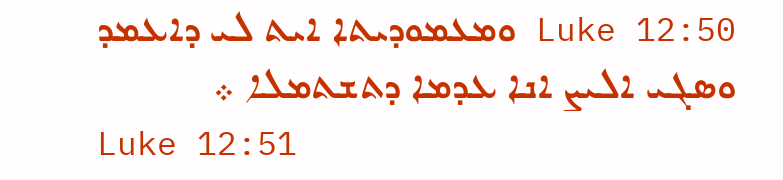Luke 12:50 ܘܡܥܡܘܕܝܬܐ ܐܝܬ ܠܝ ܕܐܥܡܕ ܘܤܓܝ ܐܠܝܨ ܐܢܐ ܥܕܡܐ ܕܬܫܬܡܠܐ ܀
Luke 12:51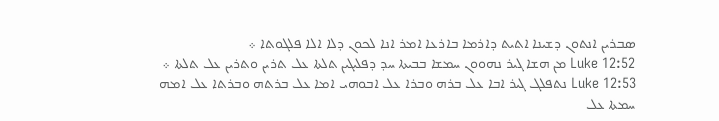ܤܒܪܝܢ ܐܢܬܘܢ ܕܫܝܢܐ ܐܬܝܬ ܕܐܪܡܐ ܒܐܪܥܐ ܐܡܪ ܐܢܐ ܠܟܘܢ ܕܠܐ ܐܠܐ ܦܠܓܘܬܐ ܀
Luke 12:52 ܡܢ ܗܫܐ ܓܝܪ ܢܗܘܘܢ ܚܡܫܐ ܒܒܝܬܐ ܚܕ ܕܦܠܝܓܝܢ ܬܠܬܐ ܥܠ ܬܪܝܢ ܘܬܪܝܢ ܥܠ ܬܠܬܐ ܀
Luke 12:53 ܢܬܦܠܓ ܓܝܪ ܐܒܐ ܥܠ ܒܪܗ ܘܒܪܐ ܥܠ ܐܒܘܗܝ ܐܡܐ ܥܠ ܒܪܬܗ ܘܒܪܬܐ ܥܠ ܐܡܗ ܚܡܬܐ ܥܠ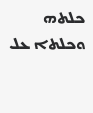ܟܠܬܗ ܘܟܠܬܐ ܥܠ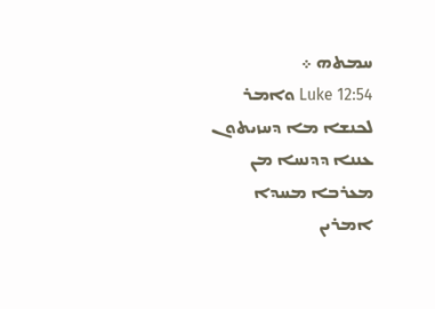ܚܡܬܗ ܀
Luke 12:54 ܘܐܡܪ ܠܟܢܫܐ ܡܐ ܕܚܙܝܬܘܢ ܥܢܢܐ ܕܕܢܚܐ ܡܢ ܡܥܪܒܐ ܡܚܕܐ ܐܡܪܝܢ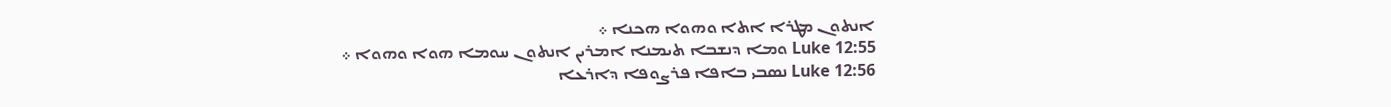ܐܢܬܘܢ ܡܛܪܐ ܐܬܐ ܘܗܘܐ ܗܟܢܐ ܀
Luke 12:55 ܘܡܐ ܕܢܫܒܐ ܬܝܡܢܐ ܐܡܪܝܢ ܐܢܬܘܢ ܚܘܡܐ ܗܘܐ ܘܗܘܐ ܀
Luke 12:56 ܢܤܒܝ ܒܐܦܐ ܦܪܨܘܦܐ ܕܐܪܥܐ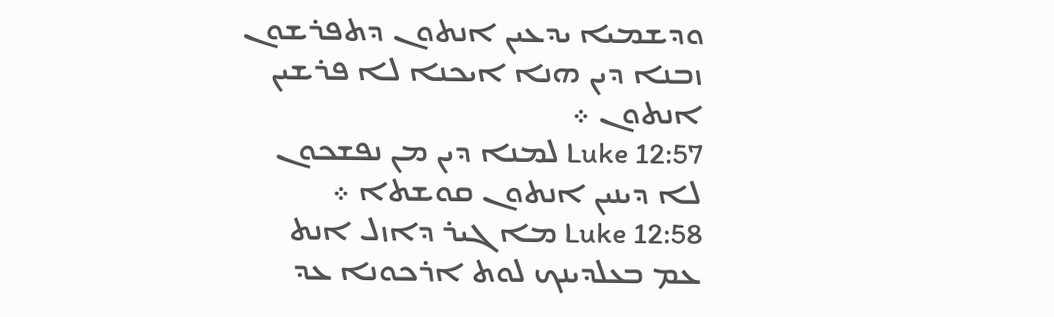ܘܕܫܡܝܐ ܝܕܥܝܢ ܐܢܬܘܢ ܕܬܦܪܫܘܢ ܙܒܢܐ ܕܝܢ ܗܢܐ ܐܝܟܢܐ ܠܐ ܦܪܫܝܢ ܐܢܬܘܢ ܀
Luke 12:57 ܠܡܢܐ ܕܝܢ ܡܢ ܢܦܫܟܘܢ ܠܐ ܕܝܢܝܢ ܐܢܬܘܢ ܩܘܫܬܐ ܀
Luke 12:58 ܡܐ ܓܝܪ ܕܐܙܠ ܐܢܬ ܥܡ ܒܥܠܕܝܢܟ ܠܘܬ ܐܪܟܘܢܐ ܥܕ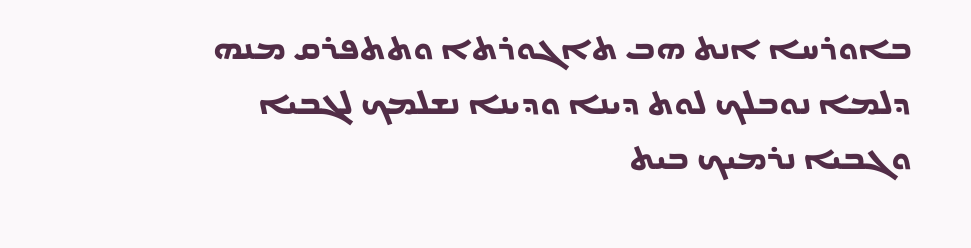ܒܐܘܪܚܐ ܐܢܬ ܗܒ ܬܐܓܘܪܬܐ ܘܬܬܦܪܩ ܡܢܗ ܕܠܡܐ ܢܘܒܠܟ ܠܘܬ ܕܝܢܐ ܘܕܝܢܐ ܢܫܠܡܟ ܠܓܒܝܐ ܘܓܒܝܐ ܢܪܡܝܟ ܒܝܬ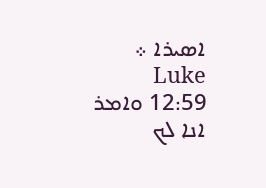ܐܤܝܪܐ ܀
Luke 12:59 ܘܐܡܪ ܐܢܐ ܠܟ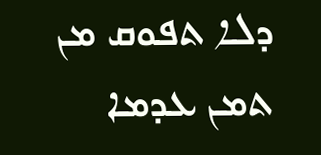ܕܠܐ ܬܦܘܩ ܡܢ ܬܡܢ ܥܕܡܐ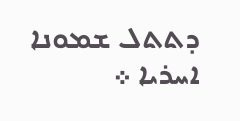ܕܬܬܠ ܫܡܘܢܐ ܐܚܪܝܐ ܀